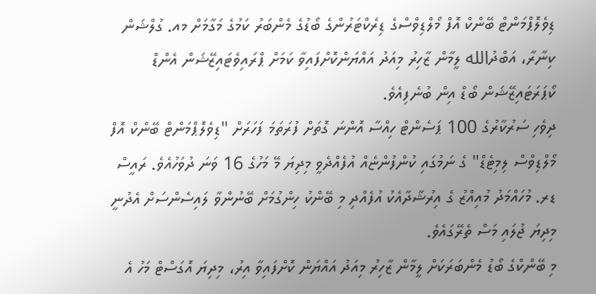ޑިވެލޮޕްމަންޓް ބޭންކް އޮފް މޯލްޑިވްސްގެ ޑިރެކްޓަރުންގެ ބޯޑުގެ މެންބަރު ކަމުގެ މަގާމަށް މއ. ގުލްޝަން ކިނާރާ، އަބްދުالله ލީމާން ޒާހިރު މިއަދު އައްޔަންކޮށްފައިވާ ކަމަށް ޕްރައިވެޓައިޒޭޝަން އެންޑް ކޯޕަރަޓައިޒޭޝަން ބޯޑް އިން ބުނެފިއެވެ.
ދިވެހި ސަރުކާރުގެ 100 ޕަސެންޓް ހިއްސާ އޮންނަ ގޮތަށް ފުރަތަމަ ފަހަރަށް "ޑިވެލޮޕްމަންޓް ބޭންކް އޮފް މޯލްޑިވްސް ލިމިޓެޑް" ގެ ނަމުގައި ކުންފުންޏެއް އުފެއްދެވީ މިދިޔަ މޭ މަހުގެ 16 ވަނަ ދުވަހުއެވެ. ރައީސް ޑރ. މުހައްމަދު މުއިއްޒު ގެ އިރުޝާދާއެކު އުފެއްދި މި ބޭންކު ހިންގުމަށް ބޭނުންވާ ލައިސެންސަށް އެދުނީ މިދިޔަ ޖުލައި މަސް ތެރޭގައެވެ.
މި ބޭންކްގެ ބޯޑު މެންބަރަކަށް ލީމާން ޒާހިރު މިއަދު އައްޔަން ކޮށްފައިވާ އިރު، މިދިޔަ އޮގަސްޓް މަހު އެ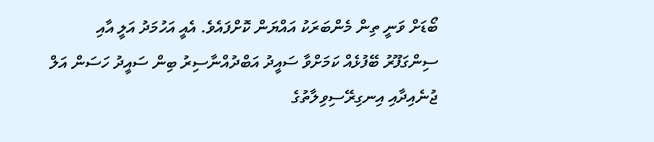ބޯޑަށް ވަނީ ތިން މެންބަރަކު އައްޔަން ކޮށްފައެވެ. އެއީ އަހުމަދު އަލީ އާއި ސިންގަފޫރު ބޭފުޅެއް ކަމަށްވާ ސައީދު އަބްދުއްނާސިރު ބިން ސައީދު ހަސަން އަލް ޖުނެއިދާއި އިނގިރޭސިވިލާތުގެ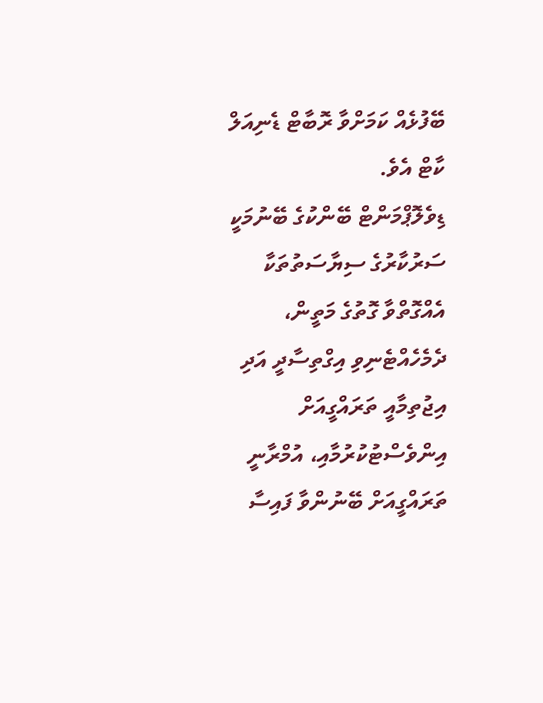ބޭފުޅެއް ކަމަށްވާ ރޮބާޓް ޑެނިއަލް ކާޓް އެވެ.
ޑިވެލޮޕްމަންޓް ބޭންކުގެ ބޭނުމަކީ ސަރުކާރުގެ ސިޔާސަތުތަކާ އެއްގޮތްވާ ގޮތުގެ މަތީން، ދެމެހެއްޓެނިވި އިގްތިސާދީ އަދި އިޖުތިމާއީ ތަރައްގީއަށް އިންވެސްޓުކުރުމާއި، އުމްރާނީ ތަރައްގީއަށް ބޭނުންވާ ފައިސާ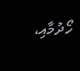ހޯދުމާއި،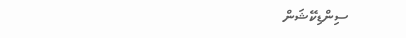ސިންޑިކޭޝަން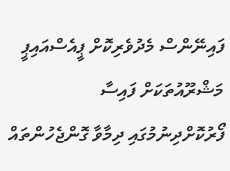ފައިނޭންސް މެދުވެރިކޮށް ޕީއެސްއައިޕީ މަޝްރޫއުތަކަށް ފައިސާ ފޯރުކޮށްދިނުމުގައި ދިމާވާ ގޮންޖެހުންތައް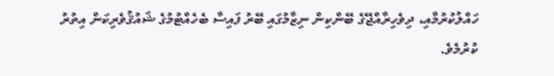ހައްލުކުރުމާއި، ދިވެހިރާއްޖޭގެ ބޭންކިން ނިޒާމުގައި ބޭރު ފައިސާ ބެހެއްޓުމުގެ ޝައުޤުވެރިކަން އިތުރު ކުރުމެވެ.